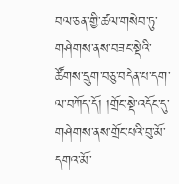བལ་ཅན་གྱི་ཚལ་གསེབ་ཏུ་གཤེགས་ནས་བཟང་སྡེའི་ཚོགས་དྲུག་བཅུ་བདེན་པ་དག་ལ་བཀོད་དོ། །གྲོང་སྡེ་འདོང་དུ་གཤེགས་ནས་གྲོང་པའི་བུ་མོ་དགའ་མོ་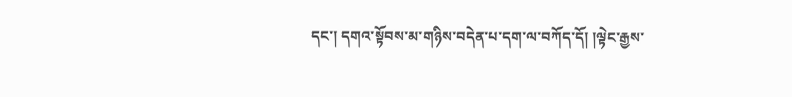དང་། དགའ་སྟོབས་མ་གཉིས་བདེན་པ་དག་ལ་བཀོད་དོ། །ལྟེང་རྒྱས་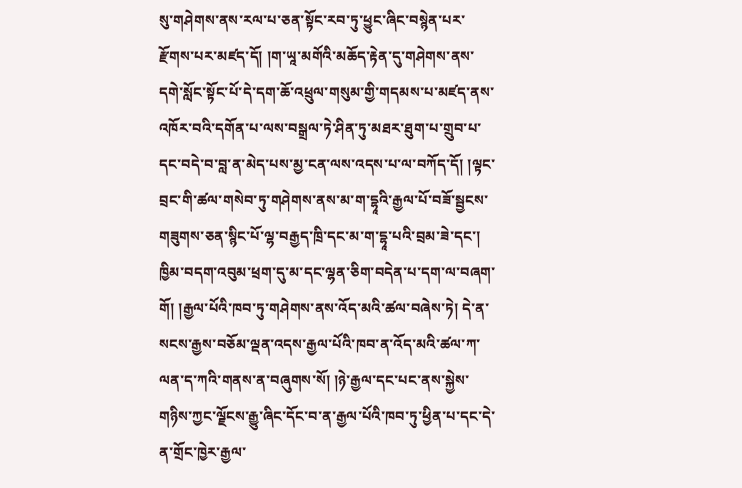སུ་གཤེགས་ནས་རལ་པ་ཅན་སྟོང་རབ་ཏུ་ཕྱུང་ཞིང་བསྙེན་པར་རྫོགས་པར་མཛད་དོ། །ག་ཡཱ་མགོའི་མཆོད་རྟེན་དུ་གཤེགས་ནས་དགེ་སློང་སྟོང་པོ་དེ་དག་ཆོ་འཕྲུལ་གསུམ་གྱི་གདམས་པ་མཛད་ནས་འཁོར་བའི་དགོན་པ་ལས་བསྒྲལ་ཏེ་ཤིན་ཏུ་མཐར་ཐུག་པ་གྲུབ་པ་དང་བདེ་བ་བླ་ན་མེད་པས་མྱ་ངན་ལས་འདས་པ་ལ་བཀོད་དོ། །ལྟང་བྲང་གི་ཚལ་གསེབ་ཏུ་གཤེགས་ནས་མ་ག་དྷཱའི་རྒྱལ་པོ་བཟོ་སྦྱངས་གཟུགས་ཅན་སྙིང་པོ་ལྷ་བརྒྱད་ཁྲི་དང་མ་ག་དྷཱ་པའི་བྲམ་ཟེ་དང་། ཁྱིམ་བདག་འབུམ་ཕྲག་དུ་མ་དང་ལྷན་ཅིག་བདེན་པ་དག་ལ་བཞག་གོ། །རྒྱལ་པོའི་ཁབ་ཏུ་གཤེགས་ནས་འོད་མའི་ཚལ་བཞེས་ཏེ། དེ་ན་སངས་རྒྱས་བཅོམ་ལྡན་འདས་རྒྱལ་པོའི་ཁབ་ན་འོད་མའི་ཚལ་ཀ་ལན་ད་ཀའི་གནས་ན་བཞུགས་སོ། །ཉེ་རྒྱལ་དང་པང་ནས་སྐྱེས་གཉིས་ཀྱང་ལྗོངས་རྒྱུ་ཞིང་དོང་བ་ན་རྒྱལ་པོའི་ཁབ་ཏུ་ཕྱིན་པ་དང་དེ་ན་གྲོང་ཁྱེར་རྒྱལ་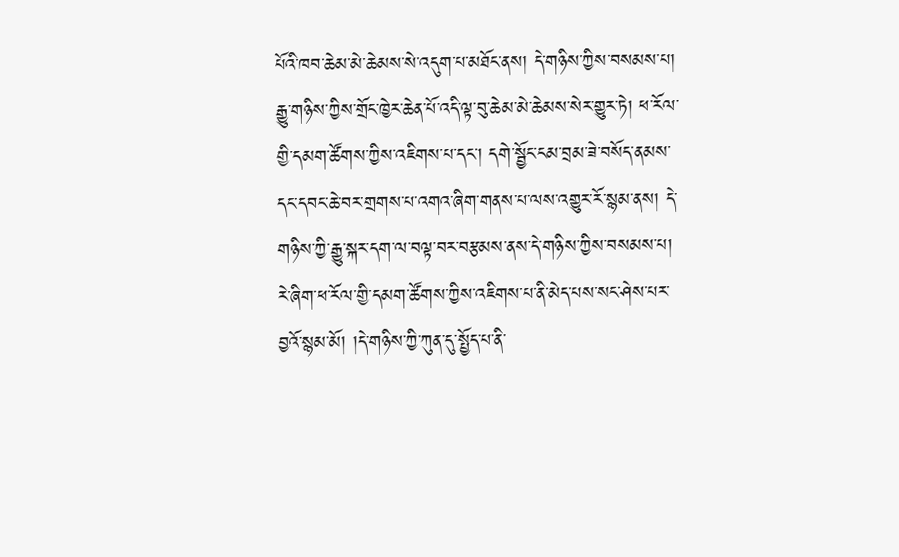པོའི་ཁབ་ཆེམ་མེ་ཆེམས་སེ་འདུག་པ་མཐོང་ནས། དེ་གཉིས་ཀྱིས་བསམས་པ། རྒྱུ་གཉིས་ཀྱིས་གྲོང་ཁྱེར་ཆེན་པོ་འདི་ལྟ་བུ་ཆེམ་མེ་ཆེམས་སེར་གྱུར་ཏེ། ཕ་རོལ་གྱི་དམག་ཚོགས་ཀྱིས་འཇིགས་པ་དང་། དགེ་སྦྱོང་ངམ་བྲམ་ཟེ་བསོད་ནམས་དང་དབང་ཆེ་བར་གྲགས་པ་འགའ་ཞིག་གནས་པ་ལས་འགྱུར་རོ་སྙམ་ནས། དེ་གཉིས་ཀྱི་རྒྱུ་སྐར་དག་ལ་བལྟ་བར་བརྩམས་ནས་དེ་གཉིས་ཀྱིས་བསམས་པ། རེ་ཞིག་ཕ་རོལ་གྱི་དམག་ཚོགས་ཀྱིས་འཇིགས་པ་ནི་མེད་པས་སང་ཤེས་པར་བྱའོ་སྙམ་མོ། །དེ་གཉིས་ཀྱི་ཀུན་དུ་སྤྱོད་པ་ནི་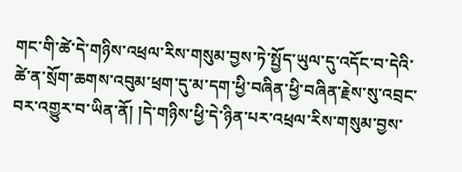གང་གི་ཚེ་དེ་གཉིས་འཕྲལ་རིས་གསུམ་བྱས་ཏེ་སྤྱོད་ཡུལ་དུ་འདོང་བ་དེའི་ཚེ་ན་སྲོག་ཆགས་འབུམ་ཕྲག་དུ་མ་དག་ཕྱི་བཞིན་ཕྱི་བཞིན་རྗེས་སུ་འབྲང་བར་འགྱུར་བ་ཡིན་ནོ། །དེ་གཉིས་ཕྱི་དེ་ཉིན་པར་འཕྲལ་རིས་གསུམ་བྱས་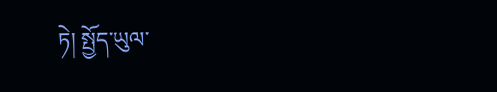ཏེ། སྤྱོད་ཡུལ་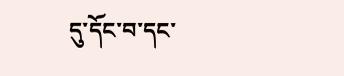དུ་དོང་བ་དང་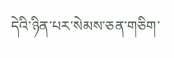དེའི་ཉིན་པར་སེམས་ཅན་གཅིག་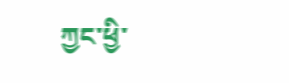ཀྱང་ཕྱི་